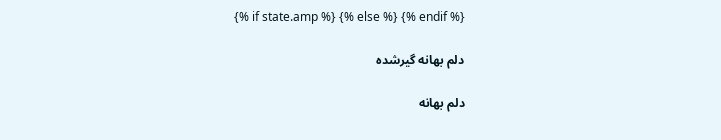{% if state.amp %} {% else %} {% endif %}

دلم بهانه گیرشده

دلم بهانه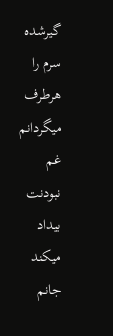گیرشده
سرم را هرطرف میگردانم
غم نبودنت بیداد میکند
جانم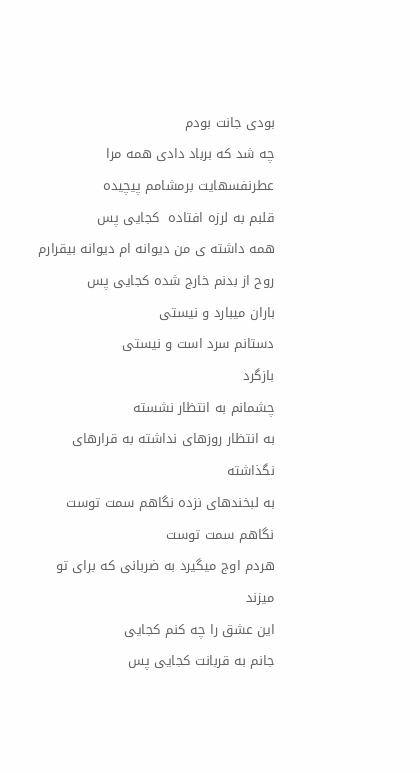بودی جانت بودم
چه شد که برباد دادی همه مرا
عطرنفسهایت برمشامم پیچیده
قلبم به لرزه افتاده ‌ کجایی پس
همه داشته ی من دیوانه ام دیوانه بیقرارم
روح از بدنم خارج شده کجایی پس
باران میبارد و نیستی
دستانم سرد است و نیستی
بازگرد
چشمانم به انتظار نشسته
به انتظار روزهای نداشته به قرارهای نگذاشته
به لبخندهای نزده نگاهم سمت توست
نگاهم سمت توست
هردم اوج میگیرد به ضربانی که برای تو میزند
این عشق را چه کنم کجایی
جانم به قربانت کجایی پس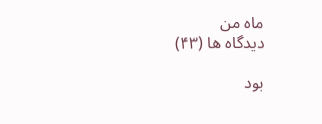ماه من
دیدگاه ها (۴۳)

بود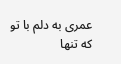عمری به دلم با تو که تنها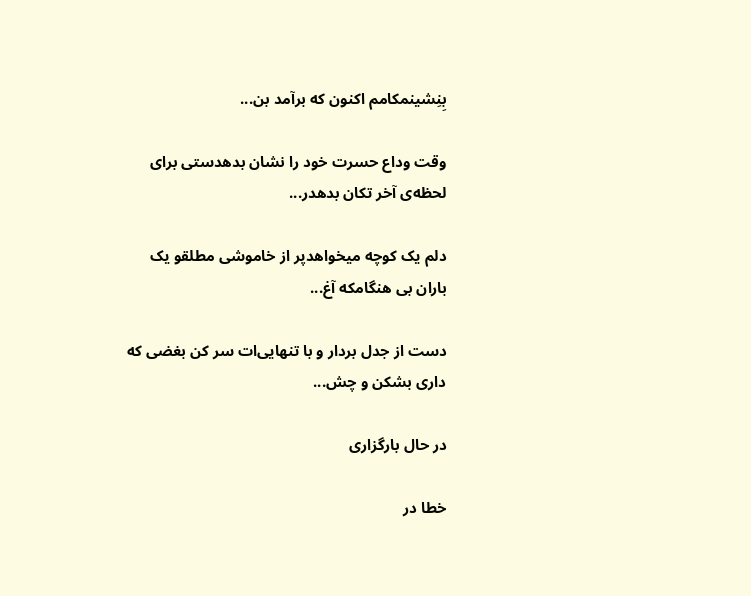بِنِشینمکامم اکنون که برآمد بن...

وقت وداع حسرت خود را نشان بدهدستی برای لحظه‌ی آخر تکان بدهدر...

دلم یک کوچه میخواهدپر از خاموشی مطلقو یک باران بی هنگامکه آغ...

دست از جدل بردار و با تنهایی‌ات سر کن بغضی که داری بشکن و چش...

در حال بارگزاری

خطا در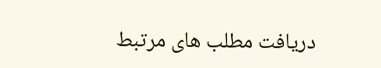دریافت مطلب های مرتبط